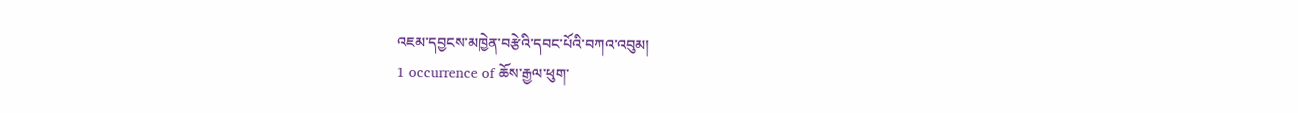འཇམ་དབྱངས་མཁྱེན་བརྩེའི་དབང་པོའི་བཀའ་འབུམ།
1 occurrence of ཆོས་རྒྱལ་ཕུག་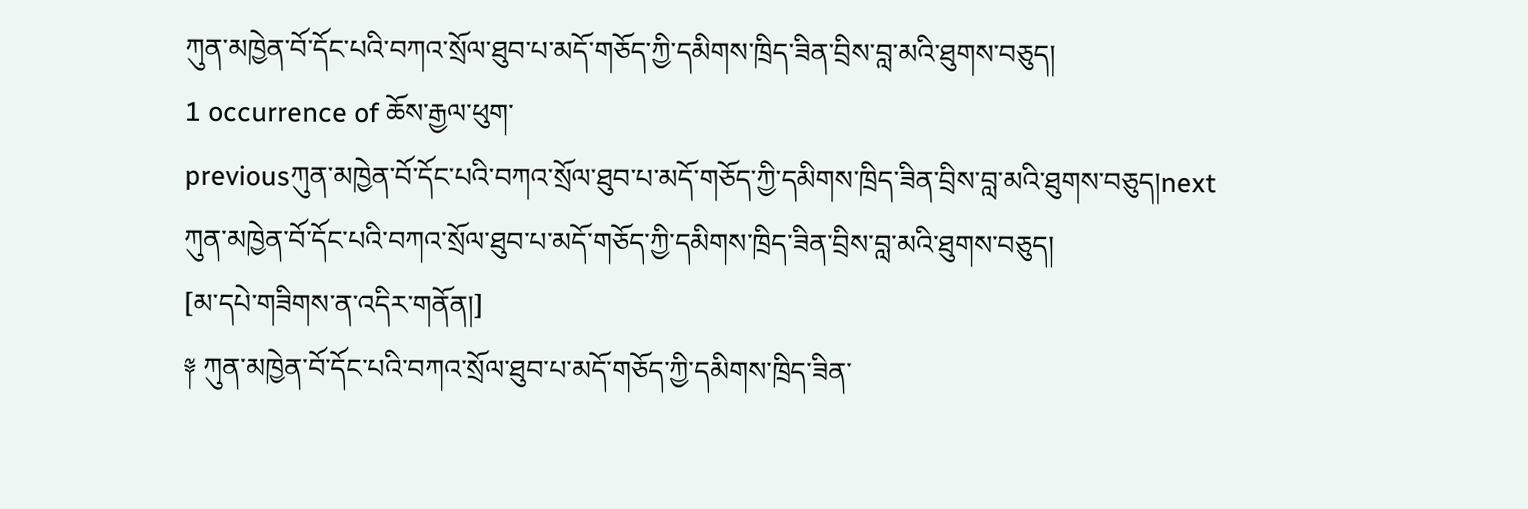ཀུན་མཁྱེན་བོ་དོང་པའི་བཀའ་སྲོལ་ཐུབ་པ་མདོ་གཅོད་ཀྱི་དམིགས་ཁྲིད་ཟིན་བྲིས་བླ་མའི་ཐུགས་བཅུད།
1 occurrence of ཆོས་རྒྱལ་ཕུག་
previousཀུན་མཁྱེན་བོ་དོང་པའི་བཀའ་སྲོལ་ཐུབ་པ་མདོ་གཅོད་ཀྱི་དམིགས་ཁྲིད་ཟིན་བྲིས་བླ་མའི་ཐུགས་བཅུད།next
ཀུན་མཁྱེན་བོ་དོང་པའི་བཀའ་སྲོལ་ཐུབ་པ་མདོ་གཅོད་ཀྱི་དམིགས་ཁྲིད་ཟིན་བྲིས་བླ་མའི་ཐུགས་བཅུད།
[མ་དཔེ་གཟིགས་ན་འདིར་གནོན།]
༈ ཀུན་མཁྱེན་བོ་དོང་པའི་བཀའ་སྲོལ་ཐུབ་པ་མདོ་གཅོད་ཀྱི་དམིགས་ཁྲིད་ཟིན་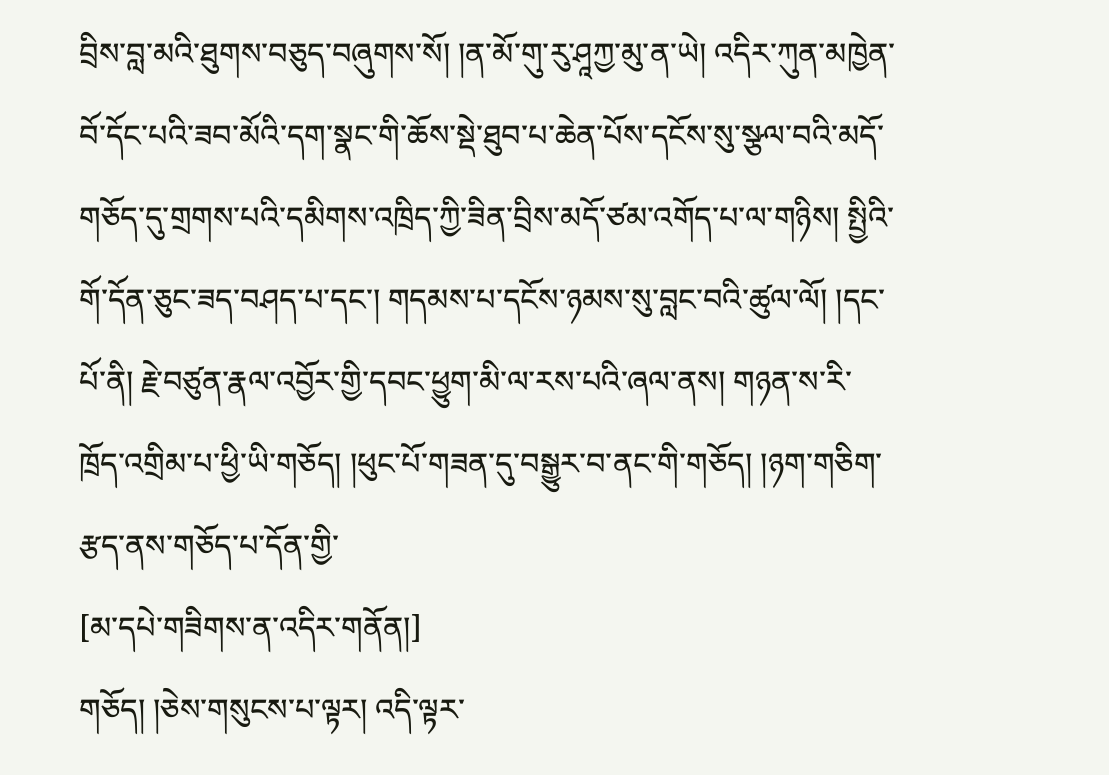བྲིས་བླ་མའི་ཐུགས་བཅུད་བཞུགས་སོ། །ན་མོ་གུ་རུ་ཤཱཀྱ་མུ་ན་ཡེ། འདིར་ཀུན་མཁྱེན་བོ་དོང་པའི་ཟབ་མོའི་དག་སྣང་གི་ཆོས་སྡེ་ཐུབ་པ་ཆེན་པོས་དངོས་སུ་སྩལ་བའི་མདོ་གཅོད་དུ་གྲགས་པའི་དམིགས་འཁྲིད་ཀྱི་ཟིན་བྲིས་མདོ་ཙམ་འགོད་པ་ལ་གཉིས། སྤྱིའི་གོ་དོན་ཅུང་ཟད་བཤད་པ་དང་། གདམས་པ་དངོས་ཉམས་སུ་བླང་བའི་ཚུལ་ལོ། །དང་པོ་ནི། རྗེ་བཙུན་རྣལ་འབྱོར་གྱི་དབང་ཕྱུག་མི་ལ་རས་པའི་ཞལ་ནས། གཉན་ས་རི་ཁྲོད་འགྲིམ་པ་ཕྱི་ཡི་གཅོད། །ཕུང་པོ་གཟན་དུ་བསྒྱུར་བ་ནང་གི་གཅོད། །ཉག་གཅིག་རྩད་ནས་གཅོད་པ་དོན་གྱི་
[མ་དཔེ་གཟིགས་ན་འདིར་གནོན།]
གཅོད། །ཅེས་གསུངས་པ་ལྟར། འདི་ལྟར་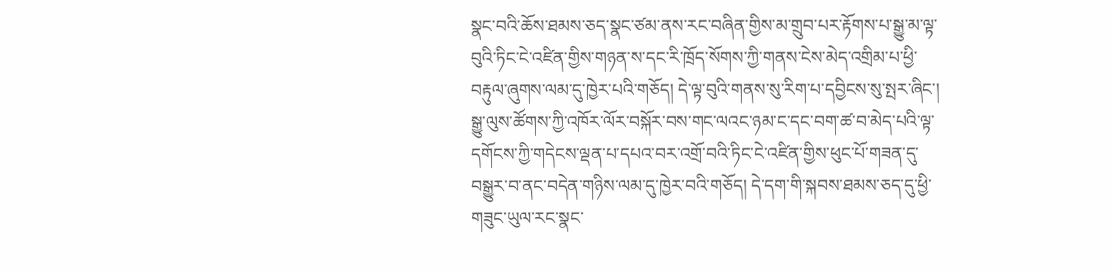སྣང་བའི་ཆོས་ཐམས་ཅད་སྣང་ཙམ་ནས་རང་བཞིན་གྱིས་མ་གྲུབ་པར་རྟོགས་པ་སྒྱུ་མ་ལྟ་བུའི་ཏིང་ངེ་འཛིན་གྱིས་གཉན་ས་དང་རི་ཁྲོད་སོགས་ཀྱི་གནས་ངེས་མེད་འགྲིམ་པ་ཕྱི་བརྟུལ་ཞུགས་ལམ་དུ་ཁྱེར་པའི་གཅོད། དེ་ལྟ་བུའི་གནས་སུ་རིག་པ་དབྱིངས་སུ་སྤར་ཞིང་། སྒྱུ་ལུས་ཚོགས་ཀྱི་འཁོར་ལོར་བསྐོར་བས་གང་ལའང་ཉམ་ང་དང་བག་ཚ་བ་མེད་པའི་ལྟ་དགོངས་ཀྱི་གདེངས་ལྡན་པ་དཔའ་བར་འགྲོ་བའི་ཏིང་ངེ་འཛིན་གྱིས་ཕུང་པོ་གཟན་དུ་བསྒྱུར་བ་ནང་བདེན་གཉིས་ལམ་དུ་ཁྱེར་བའི་གཅོད། དེ་དག་གི་སྐབས་ཐམས་ཅད་དུ་ཕྱི་གཟུང་ཡུལ་རང་སྣང་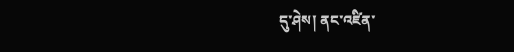དུ་ཤེས། ནང་འཛིན་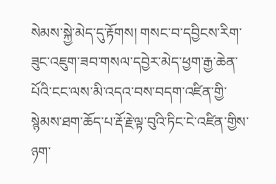སེམས་སྐྱེ་མེད་དུ་རྟོགས། གསང་བ་དབྱིངས་རིག་ཟུང་འཇུག་ཟབ་གསལ་དབྱེར་མེད་ཕྱག་རྒྱ་ཆེན་པོའི་ངང་ལས་མི་འདའ་བས་བདག་འཛིན་གྱི་སྙེམས་ཐག་ཆོད་པ་རྡོ་རྗེ་ལྟ་བུའི་ཏིང་ངེ་འཛིན་གྱིས་ཉག་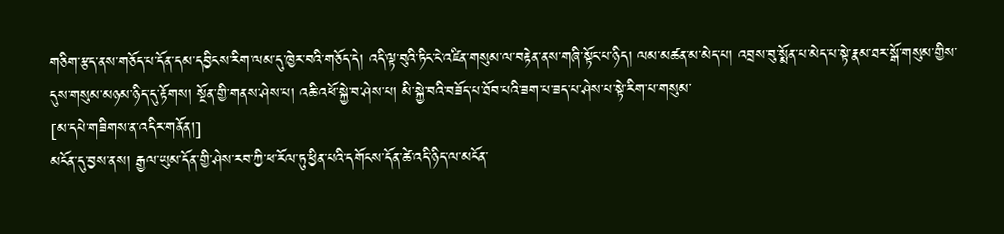གཅིག་རྩད་ནས་གཅོད་པ་དོན་དམ་དབྱིངས་རིག་ལམ་དུ་ཁྱེར་བའི་གཅོད་དེ། འདི་ལྟ་བུའི་ཏིང་ངེ་འཛིན་གསུམ་ལ་བརྟེན་ནས་གཞི་སྟོང་པ་ཉིད། ལམ་མཚན་མ་མེད་པ། འབྲས་བུ་སྨོན་པ་མེད་པ་སྟེ་རྣམ་ཐར་སྒོ་གསུམ་གྱིས་དུས་གསུམ་མཉམ་ཉིད་དུ་རྟོགས། སྔོན་གྱི་གནས་ཤེས་པ། འཆི་འཕོ་སྐྱེ་བ་ཤེས་པ། མི་སྐྱེ་བའི་བཟོད་པ་ཐོབ་པའི་ཟག་པ་ཟད་པ་ཤེས་པ་སྟེ་རིག་པ་གསུམ་
[མ་དཔེ་གཟིགས་ན་འདིར་གནོན།]
མངོན་དུ་བྱས་ནས། རྒྱལ་ཡུམ་དོན་གྱི་ཤེས་རབ་ཀྱི་ཕ་རོལ་ཏུ་ཕྱིན་པའི་དགོངས་དོན་ཚེ་འདི་ཉིད་ལ་མངོན་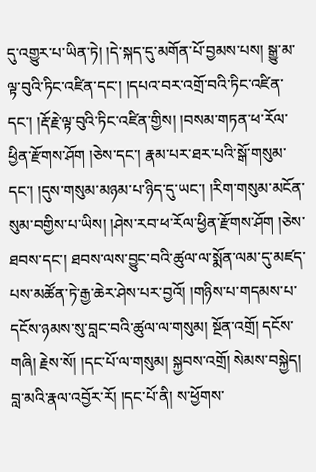དུ་འགྱུར་པ་ཡིན་ཏེ། །དེ་སྐད་དུ་མགོན་པོ་བྱམས་པས། སྒྱུ་མ་ལྟ་བུའི་ཏིང་འཛིན་དང་། །དཔའ་བར་འགྲོ་བའི་ཏིང་འཛིན་དང་། །རྡོ་རྗེ་ལྟ་བུའི་ཏིང་འཛིན་གྱིས། །བསམ་གཏན་ཕ་རོལ་ཕྱིན་རྫོགས་ཤོག །ཅེས་དང་། རྣམ་པར་ཐར་པའི་སྒོ་གསུམ་དང་། །དུས་གསུམ་མཉམ་པ་ཉིད་དུ་ཡང་། །རིག་གསུམ་མངོན་སུམ་བགྱིས་པ་ཡིས། །ཤེས་རབ་ཕ་རོལ་ཕྱིན་རྫོགས་ཤོག །ཅེས་ཐབས་དང་། ཐབས་ལས་བྱུང་བའི་ཚུལ་ལ་སྨོན་ལམ་དུ་མཛད་པས་མཚོན་ཏེ་རྒྱ་ཆེར་ཤེས་པར་བྱའོ། །གཉིས་པ་གདམས་པ་དངོས་ཉམས་སུ་བླང་བའི་ཚུལ་ལ་གསུམ། སྔོན་འགྲོ། དངོས་གཞི། རྗེས་སོ། །དང་པོ་ལ་གསུམ། སྐྱབས་འགྲོ། སེམས་བསྐྱེད། བླ་མའི་རྣལ་འབྱོར་རོ། །དང་པོ་ནི། ས་ཕྱོགས་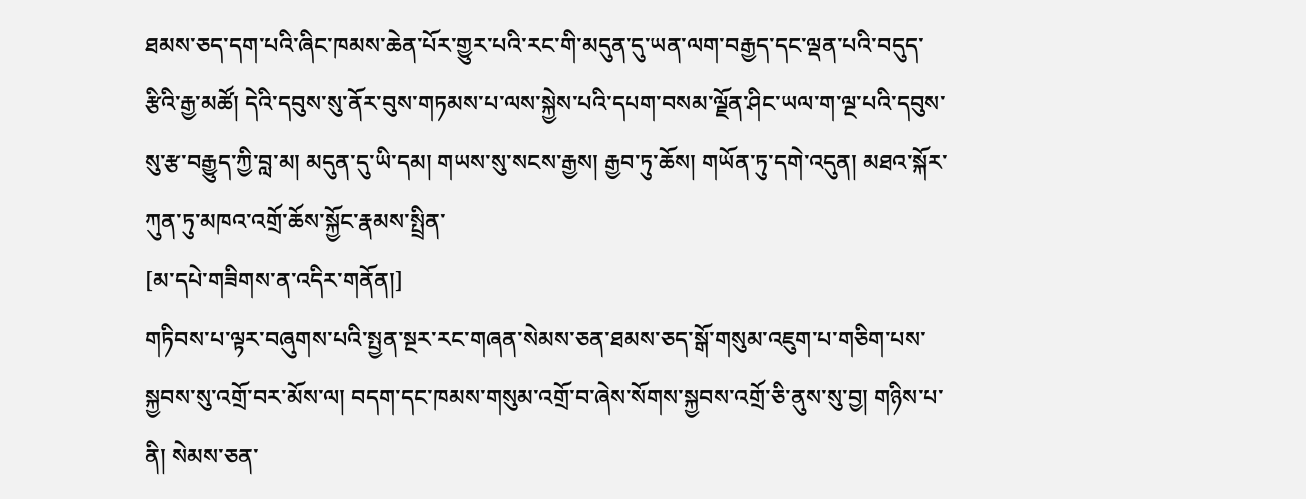ཐམས་ཅད་དག་པའི་ཞིང་ཁམས་ཆེན་པོར་གྱུར་པའི་རང་གི་མདུན་དུ་ཡན་ལག་བརྒྱད་དང་ལྡན་པའི་བདུད་རྩིའི་རྒྱ་མཚོ། དེའི་དབུས་སུ་ནོར་བུས་གཏམས་པ་ལས་སྐྱེས་པའི་དཔག་བསམ་ལྗོན་ཤིང་ཡལ་ག་ལྔ་པའི་དབུས་སུ་རྩ་བརྒྱུད་ཀྱི་བླ་མ། མདུན་དུ་ཡི་དམ། གཡས་སུ་སངས་རྒྱས། རྒྱབ་ཏུ་ཆོས། གཡོན་ཏུ་དགེ་འདུན། མཐའ་སྐོར་ཀུན་ཏུ་མཁའ་འགྲོ་ཆོས་སྐྱོང་རྣམས་སྤྲིན་
[མ་དཔེ་གཟིགས་ན་འདིར་གནོན།]
གཏིབས་པ་ལྟར་བཞུགས་པའི་སྤྱན་སྔར་རང་གཞན་སེམས་ཅན་ཐམས་ཅད་སྒོ་གསུམ་འཇུག་པ་གཅིག་པས་སྐྱབས་སུ་འགྲོ་བར་མོས་ལ། བདག་དང་ཁམས་གསུམ་འགྲོ་བ་ཞེས་སོགས་སྐྱབས་འགྲོ་ཅི་ནུས་སུ་བྱ། གཉིས་པ་ནི། སེམས་ཅན་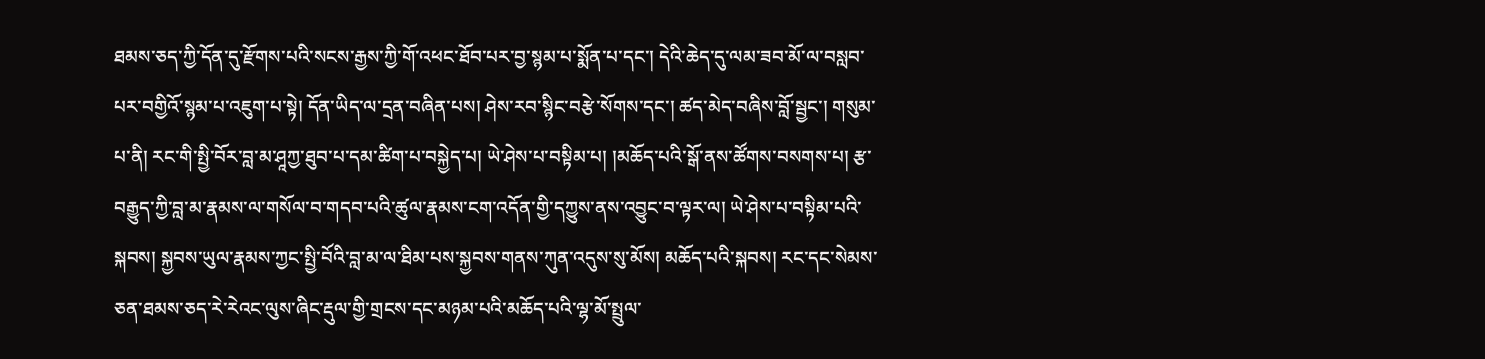ཐམས་ཅད་ཀྱི་དོན་དུ་རྫོགས་པའི་སངས་རྒྱས་ཀྱི་གོ་འཕང་ཐོབ་པར་བྱ་སྙམ་པ་སྨོན་པ་དང་། དེའི་ཆེད་དུ་ལམ་ཟབ་མོ་ལ་བསླབ་པར་བགྱིའོ་སྙམ་པ་འཇུག་པ་སྟེ། དོན་ཡིད་ལ་དྲན་བཞིན་པས། ཤེས་རབ་སྙིང་བརྩེ་སོགས་དང་། ཚད་མེད་བཞིས་བློ་སྦྱང་། གསུམ་པ་ནི། རང་གི་སྤྱི་བོར་བླ་མ་ཤཱཀྱ་ཐུབ་པ་དམ་ཚིག་པ་བསྐྱེད་པ། ཡེ་ཤེས་པ་བསྟིམ་པ། །མཆོད་པའི་སྒོ་ནས་ཚོགས་བསགས་པ། རྩ་བརྒྱུད་ཀྱི་བླ་མ་རྣམས་ལ་གསོལ་བ་གདབ་པའི་ཚུལ་རྣམས་ངག་འདོན་གྱི་དཀྱུས་ནས་འབྱུང་བ་ལྟར་ལ། ཡེ་ཤེས་པ་བསྟིམ་པའི་སྐབས། སྐྱབས་ཡུལ་རྣམས་ཀྱང་སྤྱི་བོའི་བླ་མ་ལ་ཐིམ་པས་སྐྱབས་གནས་ཀུན་འདུས་སུ་མོས། མཆོད་པའི་སྐབས། རང་དང་སེམས་ཅན་ཐམས་ཅད་རེ་རེའང་ལུས་ཞིང་རྡུལ་གྱི་གྲངས་དང་མཉམ་པའི་མཆོད་པའི་ལྷ་མོ་སྤྲུལ་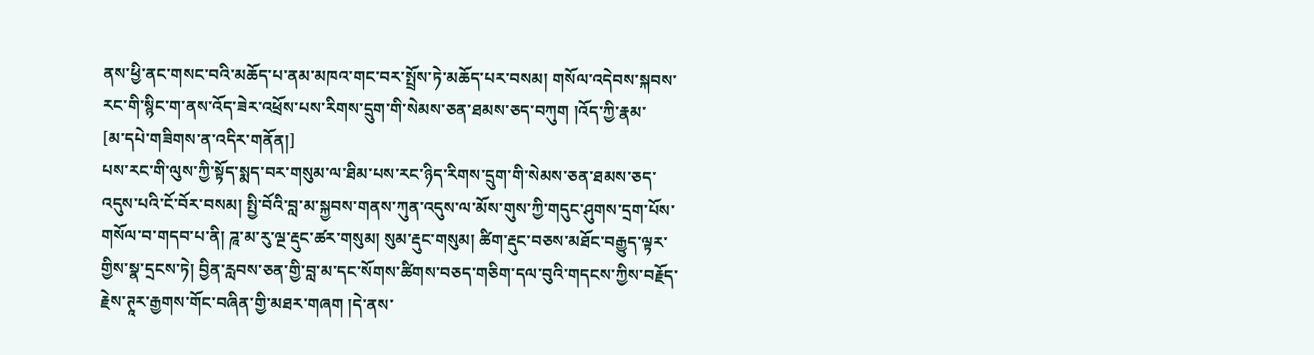ནས་ཕྱི་ནང་གསང་བའི་མཆོད་པ་ནམ་མཁའ་གང་བར་སྤྲོས་ཏེ་མཆོད་པར་བསམ། གསོལ་འདེབས་སྐབས་རང་གི་སྙིང་ག་ནས་འོད་ཟེར་འཕྲོས་པས་རིགས་དྲུག་གི་སེམས་ཅན་ཐམས་ཅད་བཀུག །འོད་ཀྱི་རྣམ་
[མ་དཔེ་གཟིགས་ན་འདིར་གནོན།]
པས་རང་གི་ལུས་ཀྱི་སྟོད་སྨད་བར་གསུམ་ལ་ཐིམ་པས་རང་ཉིད་རིགས་དྲུག་གི་སེམས་ཅན་ཐམས་ཅད་འདུས་པའི་ངོ་བོར་བསམ། སྤྱི་བོའི་བླ་མ་སྐྱབས་གནས་ཀུན་འདུས་ལ་མོས་གུས་ཀྱི་གདུང་ཤུགས་དྲག་པོས་གསོལ་བ་གདབ་པ་ནི། ཌཱ་མ་རུ་ལྔ་རྡུང་ཚར་གསུམ། སུམ་རྡུང་གསུམ། ཚིག་རྡུང་བཅས་མཐོང་བརྒྱུད་ལྟར་གྱིས་སྣ་དྲངས་ཏེ། བྱིན་རླབས་ཅན་གྱི་བླ་མ་དང་སོགས་ཚིགས་བཅད་གཅིག་དལ་བུའི་གདངས་ཀྱིས་བརྗོད་རྗེས་ཊཱར་རྒྱགས་གོང་བཞིན་གྱི་མཐར་གཞག །དེ་ནས་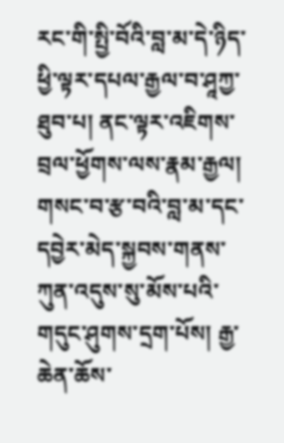རང་གི་སྤྱི་བོའི་བླ་མ་དེ་ཉིད་ཕྱི་ལྟར་དཔལ་རྒྱལ་བ་ཤཱཀྱ་ཐུབ་པ། ནང་ལྟར་འཇིགས་བྲལ་ཕྱོགས་ལས་རྣམ་རྒྱལ། གསང་བ་རྩ་བའི་བླ་མ་དང་དབྱེར་མེད་སྐྱབས་གནས་ཀུན་འདུས་སུ་མོས་པའི་གདུང་ཤུགས་དྲག་པོས། རྒྱ་ཆེན་ཆོས་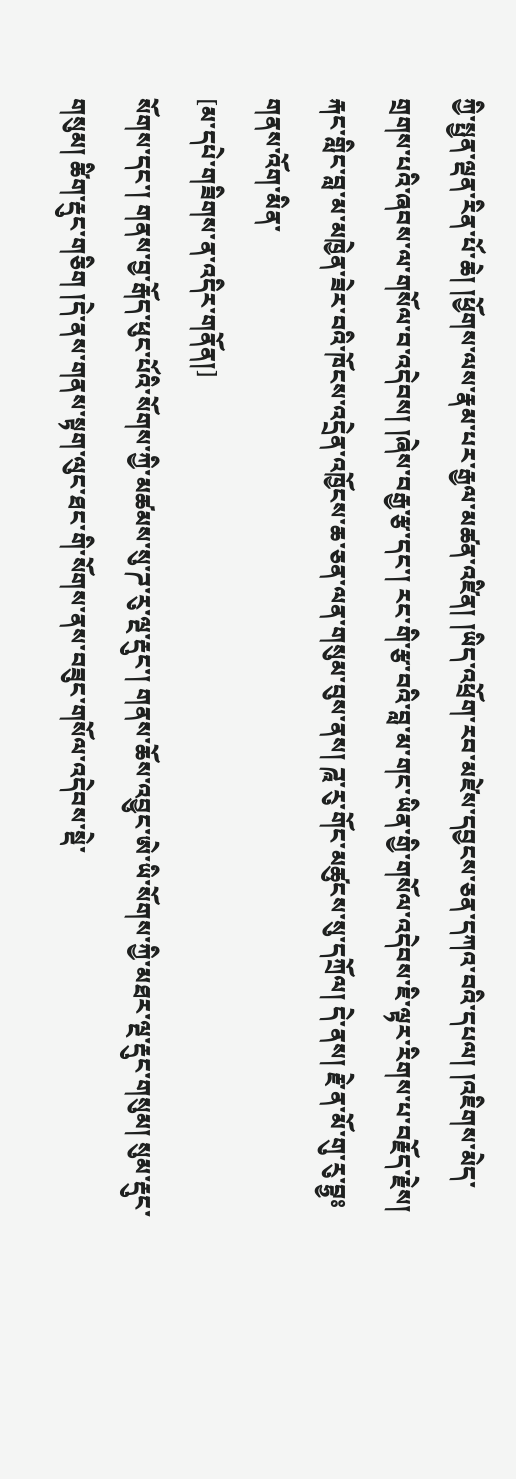ཀྱི་སྤྱན་ལྡན་རིན་པོ་ཆེ། །ཕྱོགས་ལས་རྣམ་པར་རྒྱལ་མཚན་འཛིན། །ཡིད་འཕྲོག་རབ་མཛེས་དབྱངས་ཅན་དཀའ་བའི་དཔལ། །འཇིགས་མེད་གྲགས་པའི་ཞབས་ལ་གསོལ་བ་འདེབས། །ཞེས་བརྒྱ་རྩ་དང་། རང་གི་རྩ་བའི་བླ་མ་གང་ཡིན་གྱི་གསོལ་འདེབས་ཇི་ལྟར་རིགས་པ་བརྗོད་རྗེས། རྐང་གླིང་བླ་མ་མཁྱེན་ཟེར་བའི་ཁོངས་འདྲེན་འཁྱོངས་ཆ་ཅན་ལན་གསུམ་བུས་ནས། ཌཱ་རུ་གོང་མཚུངས་སུ་དཀྲོལ། དེ་ནས། རྗེ་ན་མོ་གུ་རུ་བྷྱཿ གནས་འོག་མིན་
[མ་དཔེ་གཟིགས་ན་འདིར་གནོན།]
སོགས་དང་། གནས་བྱ་རྒོད་ཕུང་པོའི་སོགས་ཀྱི་མཚམས་སུ་ཌ་རུ་ལྔ་རྡུང་། གནས་ཆོས་འབྱུང་ཨེ་ཡི་སོགས་ཀྱི་མཐར་ལྔ་རྡུང་གསུམ། སུམ་རྡུང་གསུམ། ཚིག་རྡུང་གཅིག །དེ་ནས་གནས་སྟག་ལུང་ཐང་གི་སོགས་ནས་བཟུང་གསོལ་འདེབས་སྡེ་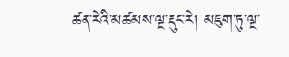ཚན་རེའི་མཚམས་ལྔ་རྡུང་རེ། མཇུག་ཏུ་ལྔ་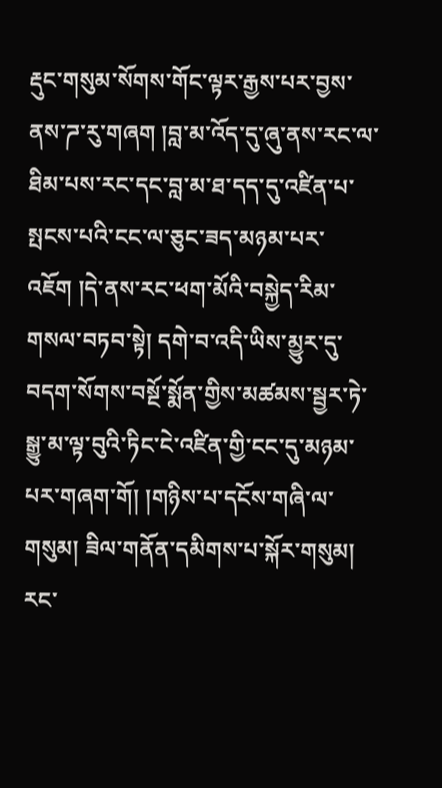རྡུང་གསུམ་སོགས་གོང་ལྟར་རྒྱས་པར་བྱས་ནས་ཌ་རུ་གཞག །བླ་མ་འོད་དུ་ཞུ་ནས་རང་ལ་ཐིམ་པས་རང་དང་བླ་མ་ཐ་དད་དུ་འཛིན་པ་སྤངས་པའི་ངང་ལ་ཅུང་ཟད་མཉམ་པར་འཇོག །དེ་ནས་རང་ཕག་མོའི་བསྐྱེད་རིམ་གསལ་བཏབ་སྟེ། དགེ་བ་འདི་ཡིས་མྱུར་དུ་བདག་སོགས་བསྔོ་སྨོན་གྱིས་མཚམས་སྦྱར་ཏེ་སྒྱུ་མ་ལྟ་བུའི་ཏིང་ངེ་འཛིན་གྱི་ངང་དུ་མཉམ་པར་གཞག་གོ། །གཉིས་པ་དངོས་གཞི་ལ་གསུམ། ཟིལ་གནོན་དམིགས་པ་སྐོར་གསུམ། རང་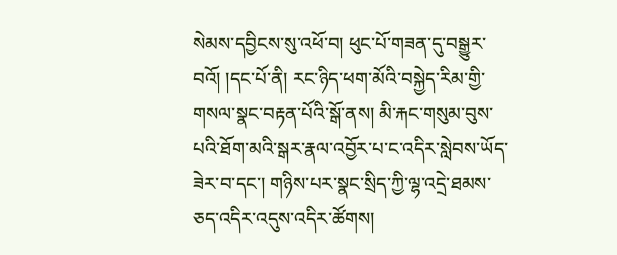སེམས་དབྱིངས་སུ་འཕོ་བ། ཕུང་པོ་གཟན་དུ་བསྒྱུར་བའོ། །དང་པོ་ནི། རང་ཉིད་ཕག་མོའི་བསྐྱེད་རིམ་གྱི་གསལ་སྣང་བརྟན་པོའི་སྒོ་ནས། མི་རྐང་གསུམ་བུས་པའི་ཐོག་མའི་སྒར་རྣལ་འབྱོར་པ་ང་འདིར་སླེབས་ཡོད་ཟེར་བ་དང་། གཉིས་པར་སྣང་སྲིད་ཀྱི་ལྷ་འདྲེ་ཐམས་ཅད་འདིར་འདུས་འདིར་ཚོགས།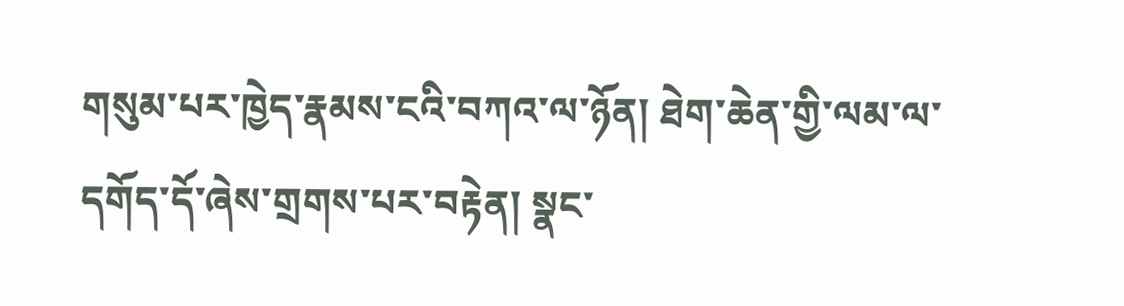གསུམ་པར་ཁྱེད་རྣམས་ངའི་བཀའ་ལ་ཉོན། ཐེག་ཆེན་གྱི་ལམ་ལ་དགོད་དོ་ཞེས་གྲགས་པར་བརྟེན། སྣང་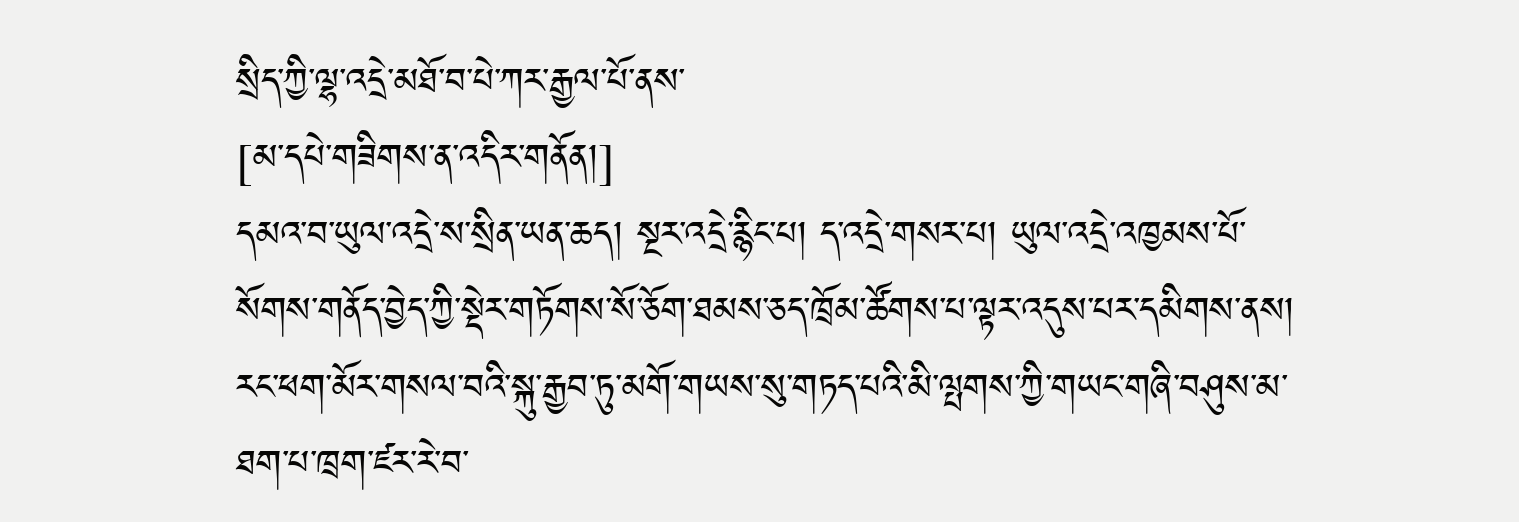སྲིད་ཀྱི་ལྷ་འདྲེ་མཐོ་བ་པེ་ཀར་རྒྱལ་པོ་ནས་
[མ་དཔེ་གཟིགས་ན་འདིར་གནོན།]
དམའ་བ་ཡུལ་འདྲེ་ས་སྲིན་ཡན་ཆད། སྔར་འདྲེ་རྙིང་པ། ད་འདྲེ་གསར་པ། ཡུལ་འདྲེ་འཁྱམས་པོ་སོགས་གནོད་བྱེད་ཀྱི་སྡེར་གཏོགས་སོ་ཅོག་ཐམས་ཅད་ཁྲོམ་ཚོགས་པ་ལྟར་འདུས་པར་དམིགས་ནས། རང་ཕག་མོར་གསལ་བའི་སྐུ་རྒྱབ་ཏུ་མགོ་གཡས་སུ་གཏད་པའི་མི་ལྤགས་ཀྱི་གཡང་གཞི་བཤུས་མ་ཐག་པ་ཁྲག་ཛར་རེ་བ་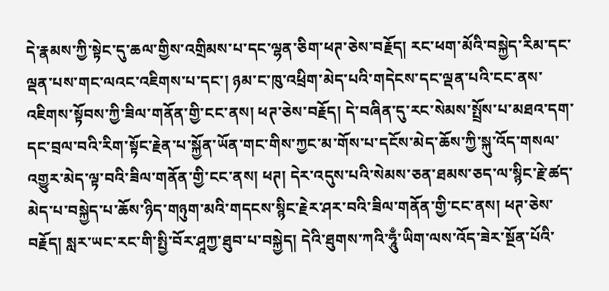དེ་རྣམས་ཀྱི་སྟེང་དུ་ཆལ་གྱིས་འགྲིམས་པ་དང་ལྷན་ཅིག་ཕཊ་ཅེས་བརྗོད། རང་ཕག་མོའི་བསྐྱེད་རིམ་དང་ལྡན་པས་གང་ལའང་འཇིགས་པ་དང་། ཉམ་ང་ཁུ་འཕྲིག་མེད་པའི་གདེངས་དང་ལྡན་པའི་ངང་ནས་འཇིགས་སྟོབས་ཀྱི་ཟིལ་གནོན་གྱི་ངང་ནས། ཕཊ་ཅེས་བརྗོད། དེ་བཞིན་དུ་རང་སེམས་སྤྲོས་པ་མཐའ་དག་དང་བྲལ་བའི་རིག་སྟོང་རྗེན་པ་སྐྱོན་ཡོན་གང་གིས་ཀྱང་མ་གོས་པ་དངོས་མེད་ཆོས་ཀྱི་སྐུ་འོད་གསལ་འགྱུར་མེད་ལྟ་བའི་ཟིལ་གནོན་གྱི་ངང་ནས། ཕཊ། དེར་འདུས་པའི་སེམས་ཅན་ཐམས་ཅད་ལ་སྙིང་རྗེ་ཚད་མེད་པ་བསྐྱེད་པ་ཆོས་ཉིད་གཉུག་མའི་གདངས་སྙིང་རྗེར་ཤར་བའི་ཟིལ་གནོན་གྱི་ངང་ནས། ཕཊ་ཅེས་བརྗོད། སླར་ཡང་རང་གི་སྤྱི་བོར་ཤཱཀྱ་ཐུབ་པ་བསྐྱེད། དེའི་ཐུགས་ཀའི་ཧཱུྃ་ཡིག་ལས་འོད་ཟེར་སྔོན་པོའི་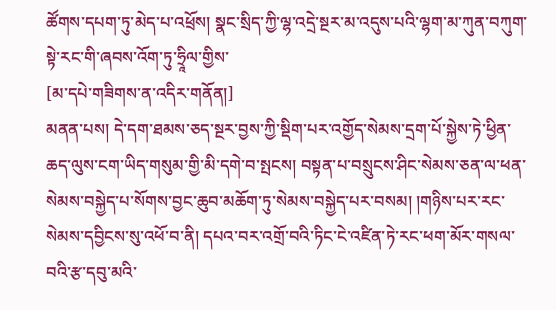ཚོགས་དཔག་ཏུ་མེད་པ་འཕྲོས། སྣང་སྲིད་ཀྱི་ལྷ་འདྲེ་སྔར་མ་འདུས་པའི་ལྷག་མ་ཀུན་བཀུག་སྟེ་རང་གི་ཞབས་འོག་ཏུ་ཧྲཱིལ་གྱིས་
[མ་དཔེ་གཟིགས་ན་འདིར་གནོན།]
མནན་པས། དེ་དག་ཐམས་ཅད་སྔར་བྱས་ཀྱི་སྡིག་པར་འགྱོད་སེམས་དྲག་པོ་སྐྱེས་ཏེ་ཕྱིན་ཆད་ལུས་ངག་ཡིད་གསུམ་གྱི་མི་དགེ་བ་སྤངས། བསྟན་པ་བསྲུངས་ཤིང་སེམས་ཅན་ལ་ཕན་སེམས་བསྐྱེད་པ་སོགས་བྱང་ཆུབ་མཆོག་ཏུ་སེམས་བསྐྱེད་པར་བསམ། །གཉིས་པར་རང་སེམས་དབྱིངས་སུ་འཕོ་བ་ནི། དཔའ་བར་འགྲོ་བའི་ཏིང་ངེ་འཛིན་ཏེ་རང་ཕག་མོར་གསལ་བའི་རྩ་དབུ་མའི་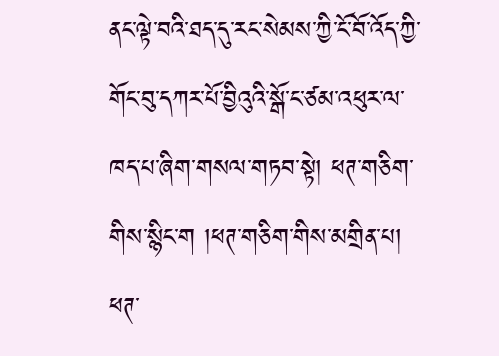ནང་ལྟེ་བའི་ཐད་དུ་རང་སེམས་ཀྱི་ངོ་བོ་འོད་ཀྱི་གོང་བུ་དཀར་པོ་བྱིའུའི་སྒོ་ང་ཙམ་འཕུར་ལ་ཁད་པ་ཞིག་གསལ་གཏབ་སྟེ། ཕཊ་གཅིག་གིས་སྙིང་ག །ཕཊ་གཅིག་གིས་མགྲིན་པ། ཕཊ་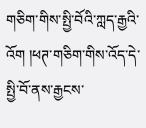གཅིག་གིས་སྤྱི་བོའི་ཀླད་རྒྱའི་འོག །ཕཊ་གཅིག་གིས་འོད་དེ་སྤྱི་བོ་ནས་རྒྱངས་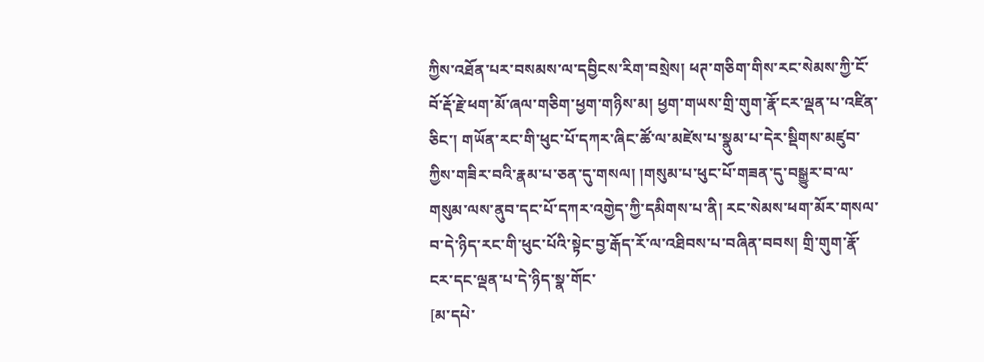ཀྱིས་འཐོན་པར་བསམས་ལ་དབྱིངས་རིག་བསྲེས། ཕཊ་གཅིག་གིས་རང་སེམས་ཀྱི་ངོ་བོ་རྡོ་རྗེ་ཕག་མོ་ཞལ་གཅིག་ཕྱག་གཉིས་མ། ཕྱག་གཡས་གྲི་གུག་རྣོ་ངར་ལྡན་པ་འཛིན་ཅིང་། གཡོན་རང་གི་ཕུང་པོ་དཀར་ཞིང་ཚོ་ལ་མཛེས་པ་སྣུམ་པ་དེར་སྡིགས་མཛུབ་ཀྱིས་གཟིར་བའི་རྣམ་པ་ཅན་དུ་གསལ། །གསུམ་པ་ཕུང་པོ་གཟན་དུ་བསྒྱུར་བ་ལ་གསུམ་ལས་ནུབ་དང་པོ་དཀར་འགྱེད་ཀྱི་དམིགས་པ་ནི། རང་སེམས་ཕག་མོར་གསལ་བ་དེ་ཉིད་རང་གི་ཕུང་པོའི་སྟེང་བྱ་རྒོད་རོ་ལ་འཐིབས་པ་བཞིན་བབས། གྲི་གུག་རྣོ་ངར་དང་ལྡན་པ་དེ་ཉིད་སྣ་གོང་
[མ་དཔེ་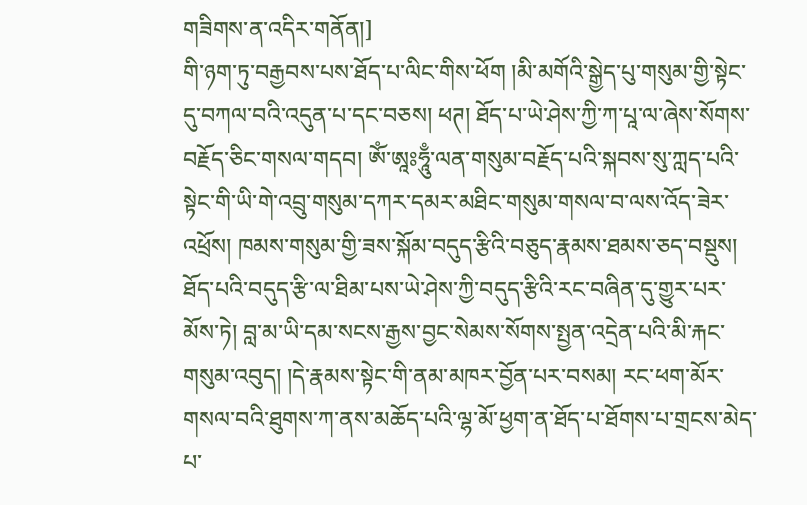གཟིགས་ན་འདིར་གནོན།]
གི་ཉག་ཏུ་བརྒྱབས་པས་ཐོད་པ་ལིང་གིས་ཕོག །མི་མགོའི་སྒྱེད་པུ་གསུམ་གྱི་སྟེང་དུ་བཀལ་བའི་འདུན་པ་དང་བཅས། ཕཊ། ཐོད་པ་ཡེ་ཤེས་ཀྱི་ཀ་པཱ་ལ་ཞེས་སོགས་བརྗོད་ཅིང་གསལ་གདབ། ཨོཾ་ཨཱཿཧཱུྃ་ལན་གསུམ་བརྗོད་པའི་སྐབས་སུ་ཀླད་པའི་སྟེང་གི་ཡི་གེ་འབྲུ་གསུམ་དཀར་དམར་མཐིང་གསུམ་གསལ་བ་ལས་འོད་ཟེར་འཕྲོས། ཁམས་གསུམ་གྱི་ཟས་སྐོམ་བདུད་རྩིའི་བཅུད་རྣམས་ཐམས་ཅད་བསྡུས། ཐོད་པའི་བདུད་རྩི་ལ་ཐིམ་པས་ཡེ་ཤེས་ཀྱི་བདུད་རྩིའི་རང་བཞིན་དུ་གྱུར་པར་མོས་ཏེ། བླ་མ་ཡི་དམ་སངས་རྒྱས་བྱང་སེམས་སོགས་སྤྱན་འདྲེན་པའི་མི་རྐང་གསུམ་འབུད། །དེ་རྣམས་སྟེང་གི་ནམ་མཁར་བྱོན་པར་བསམ། རང་ཕག་མོར་གསལ་བའི་ཐུགས་ཀ་ནས་མཆོད་པའི་ལྷ་མོ་ཕྱག་ན་ཐོད་པ་ཐོགས་པ་གྲངས་མེད་པ་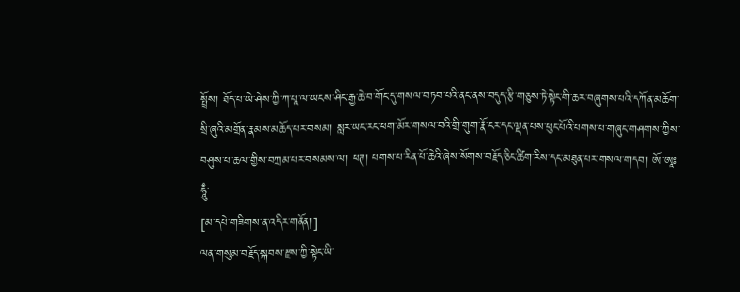སྤྲོས། ཐོད་པ་ཡེ་ཤེས་ཀྱི་ཀ་པཱ་ལ་ཡངས་ཤིང་རྒྱ་ཆེ་བ་གོང་དུ་གསལ་བཏབ་པའི་ནང་ནས་བདུད་རྩི་གཅུས་ཏེ་སྟེང་གི་ཆར་བཞུགས་པའི་དཀོན་མཆོག་སྲི་ཞུའི་མགྲོན་རྣམས་མཆོད་པར་བསམ། སླར་ཡང་རང་ཕག་མོར་གསལ་བའི་གྲི་གུག་རྣོ་ངར་དང་ལྡན་པས་ཕུང་པོའི་པགས་པ་གཞུང་གཤགས་ཀྱིས་བཤུས་པ་ཆལ་གྱིས་བཀྲམ་པར་བསམས་ལ། ཕཊ། པགས་པ་རིན་པོ་ཆེའི་ཞེས་སོགས་བརྗོད་ཅིང་ཚིག་རིས་དང་མཐུན་པར་གསལ་གདབ། ཨོ་ཨཱཿཧཱུྃ་
[མ་དཔེ་གཟིགས་ན་འདིར་གནོན།]
ལན་གསུམ་བརྗོད་སྐབས་རྫས་ཀྱི་སྟེང་ཡི་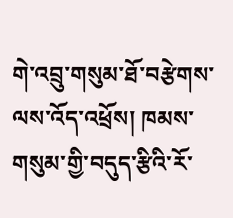གེ་འབྲུ་གསུམ་ཐོ་བརྩེགས་ལས་འོད་འཕྲོས། ཁམས་གསུམ་གྱི་བདུད་རྩིའི་རོ་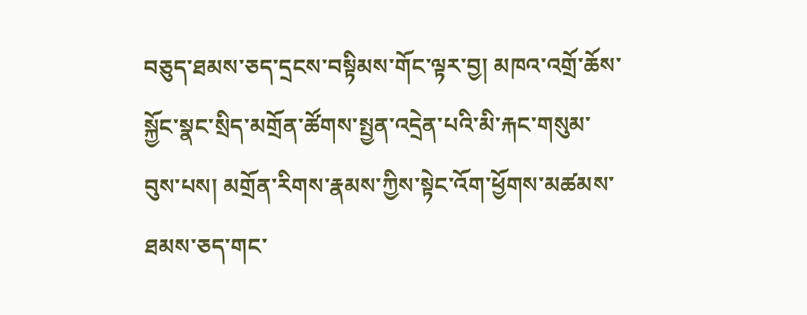བཅུད་ཐམས་ཅད་དྲངས་བསྟིམས་གོང་ལྟར་བྱ། མཁའ་འགྲོ་ཆོས་སྐྱོང་སྣང་སྲིད་མགྲོན་ཚོགས་སྤྱན་འདྲེན་པའི་མི་རྐང་གསུམ་བུས་པས། མགྲོན་རིགས་རྣམས་ཀྱིས་སྟེང་འོག་ཕྱོགས་མཚམས་ཐམས་ཅད་གང་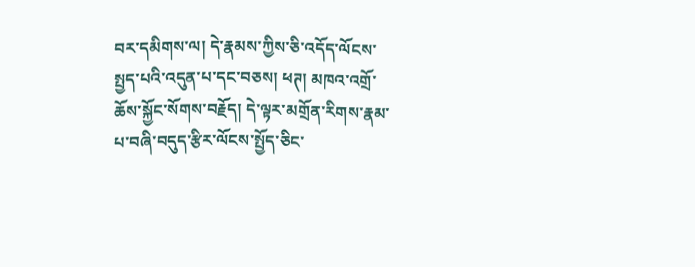བར་དམིགས་ལ། དེ་རྣམས་ཀྱིས་ཅི་འདོད་ལོངས་སྤྱད་པའི་འདུན་པ་དང་བཅས། ཕཊ། མཁའ་འགྲོ་ཆོས་སྐྱོང་སོགས་བརྗོད། དེ་ལྟར་མགྲོན་རིགས་རྣམ་པ་བཞི་བདུད་རྩིར་ལོངས་སྤྱོད་ཅིང་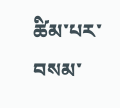ཚིམ་པར་བསམ་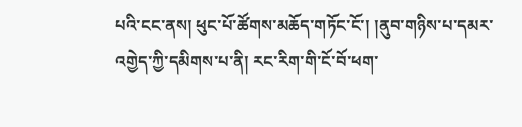པའི་ངང་ནས། ཕུང་པོ་ཚོགས་མཆོད་གཏོང་ངོ་། །ནུབ་གཉིས་པ་དམར་འགྱེད་ཀྱི་དམིགས་པ་ནི། རང་རིག་གི་ངོ་བོ་ཕག་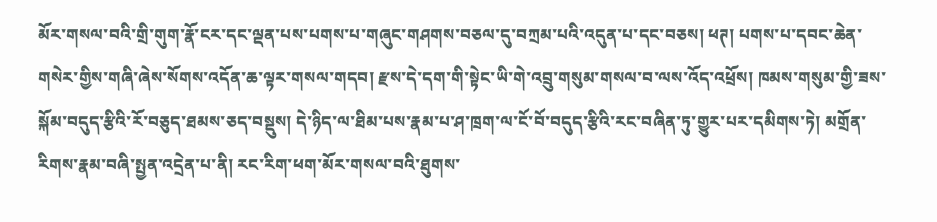མོར་གསལ་བའི་གྲི་གུག་རྣོ་ངར་དང་ལྡན་པས་པགས་པ་གཞུང་གཤགས་བཅལ་དུ་བཀྲམ་པའི་འདུན་པ་དང་བཅས། ཕཊ། པགས་པ་དབང་ཆེན་གསེར་གྱིས་གཞི་ཞེས་སོགས་འདོན་ཆ་ལྟར་གསལ་གདབ། རྫས་དེ་དག་གི་སྟེང་ཡི་གེ་འབྲུ་གསུམ་གསལ་བ་ལས་འོད་འཕྲོས། ཁམས་གསུམ་གྱི་ཟས་སྐོམ་བདུད་རྩིའི་རོ་བཅུད་ཐམས་ཅད་བསྡུས། དེ་ཉིད་ལ་ཐིམ་པས་རྣམ་པ་ཤ་ཁྲག་ལ་ངོ་བོ་བདུད་རྩིའི་རང་བཞིན་ཏུ་གྱུར་པར་དམིགས་ཏེ། མགྲོན་རིགས་རྣམ་བཞི་སྤྱན་འདྲེན་པ་ནི། རང་རིག་ཕག་མོར་གསལ་བའི་ཐུགས་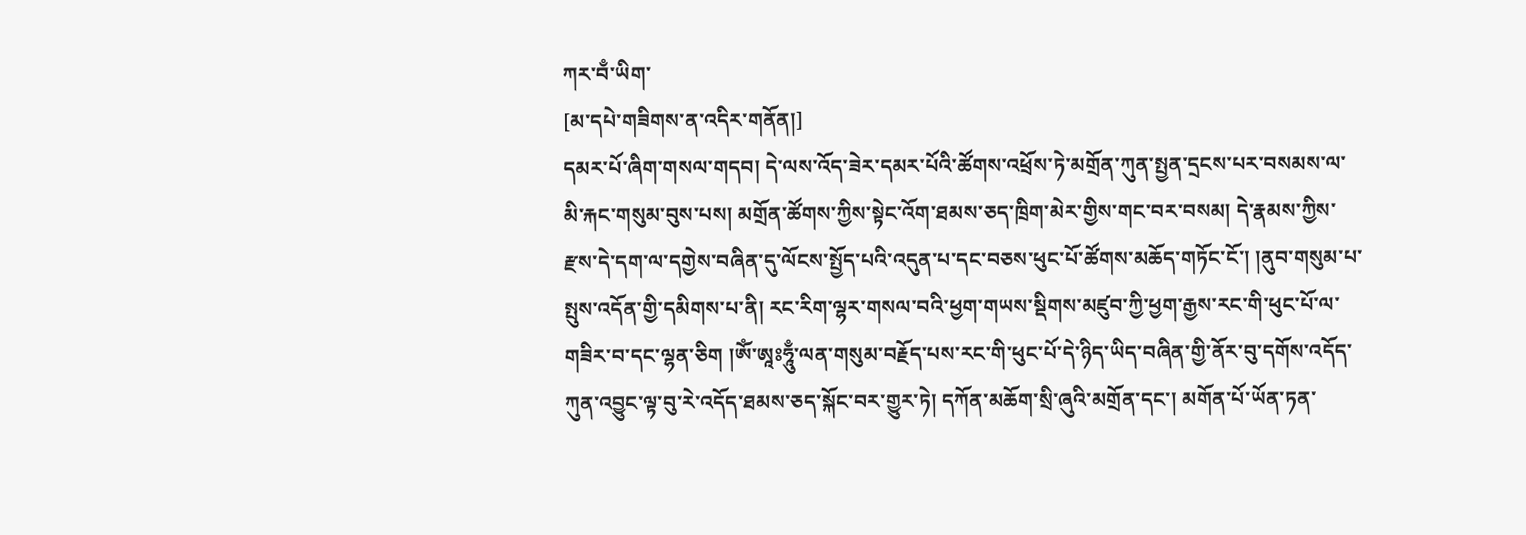ཀར་བྃ་ཡིག་
[མ་དཔེ་གཟིགས་ན་འདིར་གནོན།]
དམར་པོ་ཞིག་གསལ་གདབ། དེ་ལས་འོད་ཟེར་དམར་པོའི་ཚོགས་འཕྲོས་ཏེ་མགྲོན་ཀུན་སྤྱན་དྲངས་པར་བསམས་ལ་མི་རྐང་གསུམ་བུས་པས། མགྲོན་ཚོགས་ཀྱིས་སྟེང་འོག་ཐམས་ཅད་ཁྲིག་མེར་གྱིས་གང་བར་བསམ། དེ་རྣམས་ཀྱིས་རྫས་དེ་དག་ལ་དགྱེས་བཞིན་དུ་ལོངས་སྤྱོད་པའི་འདུན་པ་དང་བཅས་ཕུང་པོ་ཚོགས་མཆོད་གཏོང་ངོ་། །ནུབ་གསུམ་པ་སྤུས་འདོན་གྱི་དམིགས་པ་ནི། རང་རིག་ལྷར་གསལ་བའི་ཕྱག་གཡས་སྡིགས་མཛུབ་ཀྱི་ཕྱག་རྒྱས་རང་གི་ཕུང་པོ་ལ་གཟིར་བ་དང་ལྷན་ཅིག །ཨོཾ་ཨཱཿཧཱུྃ་ལན་གསུམ་བརྗོད་པས་རང་གི་ཕུང་པོ་དེ་ཉིད་ཡིད་བཞིན་གྱི་ནོར་བུ་དགོས་འདོད་ཀུན་འབྱུང་ལྟ་བུ་རེ་འདོད་ཐམས་ཅད་སྐོང་བར་གྱུར་ཏེ། དཀོན་མཆོག་སྲི་ཞུའི་མགྲོན་དང་། མགོན་པོ་ཡོན་ཏན་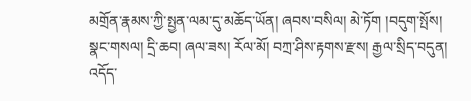མགྲོན་རྣམས་ཀྱི་སྤྱན་ལམ་དུ་མཆོད་ཡོན། ཞབས་བསིལ། མེ་ཏོག །བདུག་སྤོས། སྣང་གསལ། དྲི་ཆབ། ཞལ་ཟས། རོལ་མོ། བཀྲ་ཤིས་རྟགས་རྫས། རྒྱལ་སྲིད་བདུན། འདོད་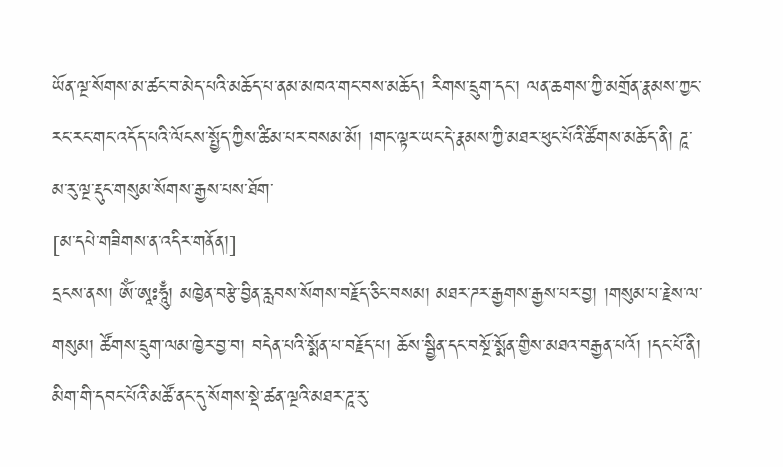ཡོན་ལྔ་སོགས་མ་ཚང་བ་མེད་པའི་མཆོད་པ་ནམ་མཁའ་གང་བས་མཆོད། རིགས་དྲུག་དང་། ལན་ཆགས་ཀྱི་མགྲོན་རྣམས་ཀྱང་རང་རང་གང་འདོད་པའི་ལོངས་སྤྱོད་ཀྱིས་ཚིམ་པར་བསམ་མོ། །གང་ལྟར་ཡང་དེ་རྣམས་ཀྱི་མཐར་ཕུང་པོའི་ཚོགས་མཆོད་ནི། ཌཱ་མ་རུ་ལྔ་རྡུང་གསུམ་སོགས་རྒྱས་པས་ཐོག་
[མ་དཔེ་གཟིགས་ན་འདིར་གནོན།]
དྲངས་ནས། ཨོཾ་ཨཱཿཧཱུྃ། མཁྱེན་བརྩེ་བྱིན་རླབས་སོགས་བརྗོད་ཅིང་བསམ། མཐར་ཌར་རྒྱགས་རྒྱས་པར་བྱ། །གསུམ་པ་རྗེས་ལ་གསུམ། ཚོགས་དྲུག་ལམ་ཁྱེར་བྱ་བ། བདེན་པའི་སྨོན་པ་བརྗོད་པ། ཆོས་སྦྱིན་དང་བསྔོ་སྨོན་གྱིས་མཐའ་བརྒྱན་པའོ། །དང་པོ་ནི། མིག་གི་དབང་པོའི་མཚོ་ནང་དུ་སོགས་སྡེ་ཚན་ལྔའི་མཐར་ཌཱ་རུ་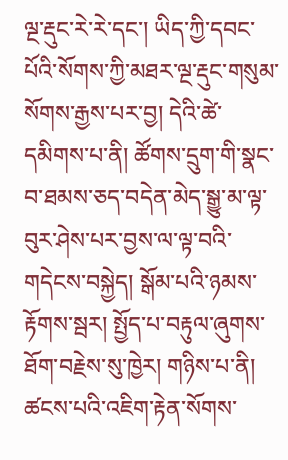ལྔ་རྡུང་རེ་རེ་དང་། ཡིད་ཀྱི་དབང་པོའི་སོགས་ཀྱི་མཐར་ལྔ་རྡུང་གསུམ་སོགས་རྒྱས་པར་བྱ། དེའི་ཚེ་དམིགས་པ་ནི། ཚོགས་དྲུག་གི་སྣང་བ་ཐམས་ཅད་བདེན་མེད་སྒྱུ་མ་ལྟ་བུར་ཤེས་པར་བྱས་ལ་ལྟ་བའི་གདེངས་བསྐྱེད། སྒོམ་པའི་ཉམས་རྟོགས་སྦར། སྤྱོད་པ་བརྟུལ་ཞུགས་ཐོག་བརྗེས་སུ་ཁྱེར། གཉིས་པ་ནི། ཚངས་པའི་འཇིག་རྟེན་སོགས་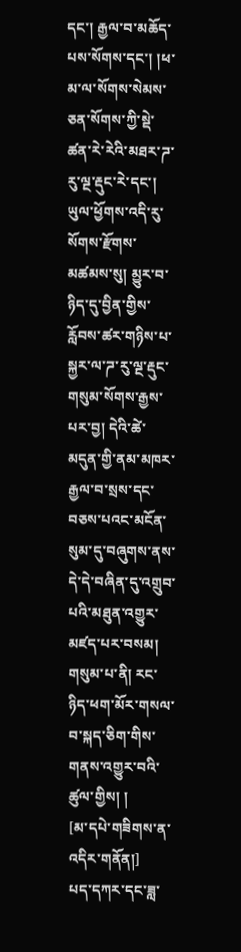དང་། རྒྱལ་བ་མཆོད་པས་སོགས་དང་། །ཕ་མ་ལ་སོགས་སེམས་ཅན་སོགས་ཀྱི་སྡེ་ཚན་རེ་རེའི་མཐར་ཌ་རུ་ལྔ་རྡུང་རེ་དང་། ཡུལ་ཕྱོགས་འདི་རུ་སོགས་རྫོགས་མཚམས་སུ། མྱུར་བ་ཉིད་དུ་བྱིན་གྱིས་རློབས་ཚར་གཉིས་པ་སྐྱར་ལ་ཌ་རུ་ལྔ་རྡུང་གསུམ་སོགས་རྒྱས་པར་བྱ། དེའི་ཚེ་མདུན་གྱི་ནམ་མཁར་རྒྱལ་བ་སྲས་དང་བཅས་པའང་མངོན་སུམ་དུ་བཞུགས་ནས་དེ་དེ་བཞིན་དུ་འགྲུབ་པའི་མཐུན་འགྱུར་མཛད་པར་བསམ། གསུམ་པ་ནི། རང་ཉིད་ཕག་མོར་གསལ་བ་སྐད་ཅིག་གིས་གནས་འགྱུར་བའི་ཚུལ་གྱིས། །
[མ་དཔེ་གཟིགས་ན་འདིར་གནོན།]
པད་དཀར་དང་ཟླ་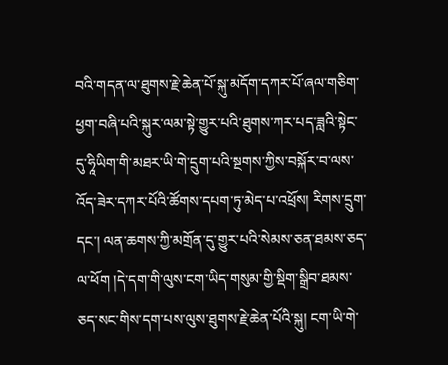བའི་གདན་ལ་ཐུགས་རྗེ་ཆེན་པོ་སྐུ་མདོག་དཀར་པོ་ཞལ་གཅིག་ཕྱག་བཞི་པའི་སྐུར་ལམ་སྟེ་གྱུར་པའི་ཐུགས་ཀར་པད་ཟླའི་སྟེང་དུ་ཧཱིཡིག་གི་མཐར་ཡི་གེ་དྲུག་པའི་སྔགས་ཀྱིས་བསྐོར་བ་ལས་འོད་ཟེར་དཀར་པོའི་ཚོགས་དཔག་ཏུ་མེད་པ་འཕྲོས། རིགས་དྲུག་དང་། ལན་ཆགས་ཀྱི་མགྲོན་དུ་གྱུར་པའི་སེམས་ཅན་ཐམས་ཅད་ལ་ཕོག །དེ་དག་གི་ལུས་ངག་ཡིད་གསུམ་གྱི་སྡིག་སྒྲིབ་ཐམས་ཅད་སང་གིས་དག་པས་ལུས་ཐུགས་རྗེ་ཆེན་པོའི་སྐུ། ངག་ཡི་གེ་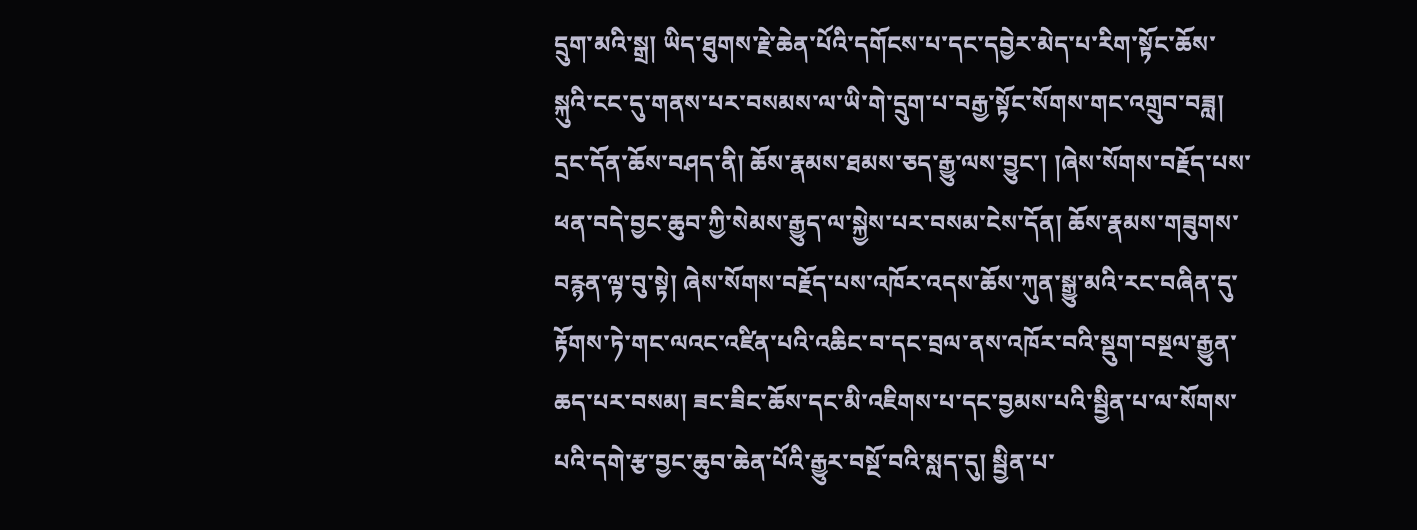དྲུག་མའི་སྒྲ། ཡིད་ཐུགས་རྗེ་ཆེན་པོའི་དགོངས་པ་དང་དབྱེར་མེད་པ་རིག་སྟོང་ཆོས་སྐུའི་ངང་དུ་གནས་པར་བསམས་ལ་ཡི་གེ་དྲུག་པ་བརྒྱ་སྟོང་སོགས་གང་འགྲུབ་བཟླ། དྲང་དོན་ཆོས་བཤད་ནི། ཆོས་རྣམས་ཐམས་ཅད་རྒྱུ་ལས་བྱུང་། །ཞེས་སོགས་བརྗོད་པས་ཕན་བདེ་བྱང་ཆུབ་ཀྱི་སེམས་རྒྱུད་ལ་སྐྱེས་པར་བསམ་ངེས་དོན། ཆོས་རྣམས་གཟུགས་བརྙན་ལྟ་བུ་སྟེ། ཞེས་སོགས་བརྗོད་པས་འཁོར་འདས་ཆོས་ཀུན་སྒྱུ་མའི་རང་བཞིན་དུ་རྟོགས་ཏེ་གང་ལའང་འཛིན་པའི་འཆིང་བ་དང་བྲལ་ནས་འཁོར་བའི་སྡུག་བསྔལ་རྒྱུན་ཆད་པར་བསམ། ཟང་ཟིང་ཆོས་དང་མི་འཇིགས་པ་དང་བྱམས་པའི་སྦྱིན་པ་ལ་སོགས་པའི་དགེ་རྩ་བྱང་ཆུབ་ཆེན་པོའི་རྒྱུར་བསྔོ་བའི་སླད་དུ། སྦྱིན་པ་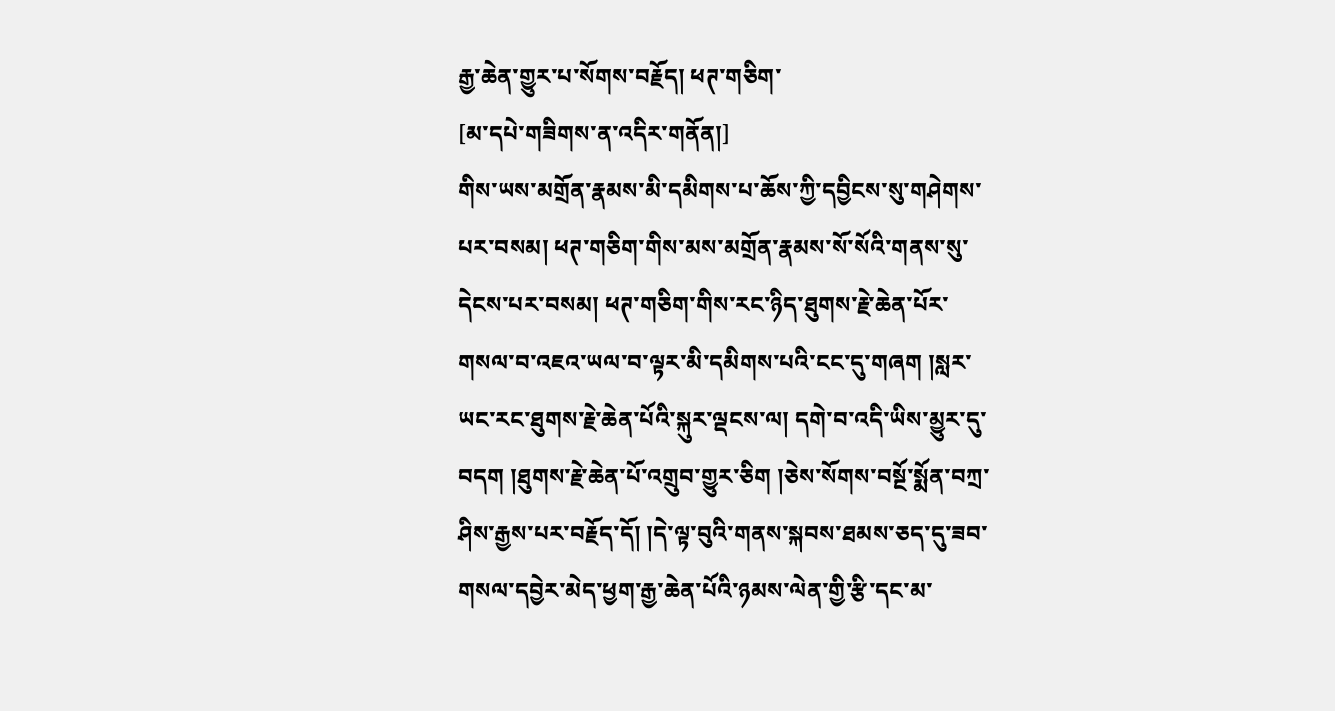རྒྱ་ཆེན་གྱུར་པ་སོགས་བརྗོད། ཕཊ་གཅིག་
[མ་དཔེ་གཟིགས་ན་འདིར་གནོན།]
གིས་ཡས་མགྲོན་རྣམས་མི་དམིགས་པ་ཆོས་ཀྱི་དབྱིངས་སུ་གཤེགས་པར་བསམ། ཕཊ་གཅིག་གིས་མས་མགྲོན་རྣམས་སོ་སོའི་གནས་སུ་དེངས་པར་བསམ། ཕཊ་གཅིག་གིས་རང་ཉིད་ཐུགས་རྗེ་ཆེན་པོར་གསལ་བ་འཇའ་ཡལ་བ་ལྟར་མི་དམིགས་པའི་ངང་དུ་གཞག །སླར་ཡང་རང་ཐུགས་རྗེ་ཆེན་པོའི་སྐུར་ལྡངས་ལ། དགེ་བ་འདི་ཡིས་མྱུར་དུ་བདག །ཐུགས་རྗེ་ཆེན་པོ་འགྲུབ་གྱུར་ཅིག །ཅེས་སོགས་བསྔོ་སྨོན་བཀྲ་ཤིས་རྒྱས་པར་བརྗོད་དོ། །དེ་ལྟ་བུའི་གནས་སྐབས་ཐམས་ཅད་དུ་ཟབ་གསལ་དབྱེར་མེད་ཕྱག་རྒྱ་ཆེན་པོའི་ཉམས་ལེན་གྱི་རྩི་དང་མ་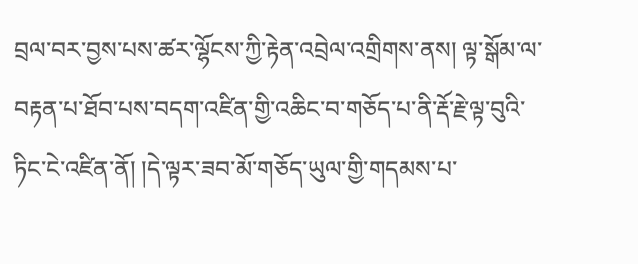བྲལ་བར་བྱས་པས་ཚར་ལྷོངས་ཀྱི་རྟེན་འབྲེལ་འགྲིགས་ནས། ལྟ་སྒོམ་ལ་བརྟན་པ་ཐོབ་པས་བདག་འཛིན་གྱི་འཆིང་བ་གཅོད་པ་ནི་རྡོ་རྗེ་ལྟ་བུའི་ཏིང་ངེ་འཛིན་ནོ། །དེ་ལྟར་ཟབ་མོ་གཅོད་ཡུལ་གྱི་གདམས་པ་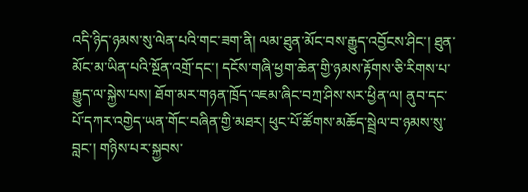འདི་ཉིད་ཉམས་སུ་ལེན་པའི་གང་ཟག་ནི། ལམ་ཐུན་མོང་བས་རྒྱུད་འབྱོངས་ཤིང་། ཐུན་མོང་མ་ཡིན་པའི་སྔོན་འགྲོ་དང་། དངོས་གཞི་ཕྱག་ཆེན་གྱི་ཉམས་རྟོགས་ཅི་རིགས་པ་རྒྱུད་ལ་སྐྱེས་པས། ཐོག་མར་གཉན་ཁྲོད་འཇམ་ཞིང་བཀྲ་ཤིས་སར་ཕྱིན་ལ། ནུབ་དང་པོ་དཀར་འགྱེད་ཡན་གོང་བཞིན་གྱི་མཐར། ཕུང་པོ་ཚོགས་མཆོད་སྦྲེལ་བ་ཉམས་སུ་བླང་། གཉིས་པར་སྐྱབས་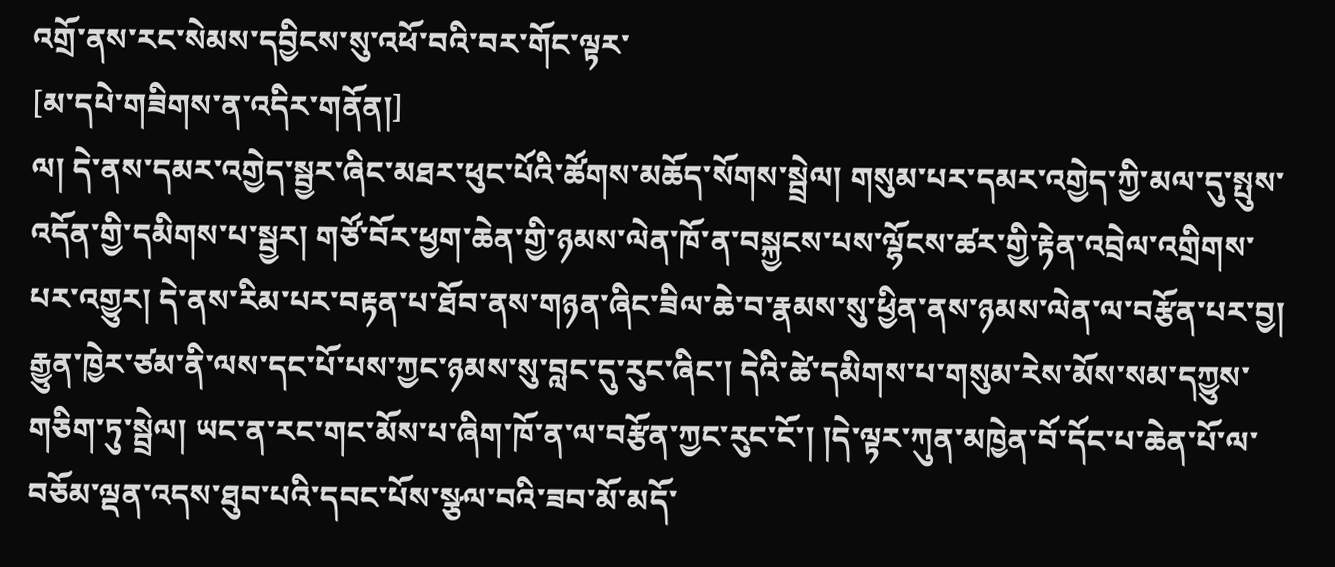འགྲོ་ནས་རང་སེམས་དབྱིངས་སུ་འཕོ་བའི་བར་གོང་ལྟར་
[མ་དཔེ་གཟིགས་ན་འདིར་གནོན།]
ལ། དེ་ནས་དམར་འགྱེད་སྦྱར་ཞིང་མཐར་ཕུང་པོའི་ཚོགས་མཆོད་སོགས་སྦྲེལ། གསུམ་པར་དམར་འགྱེད་ཀྱི་མལ་དུ་སྤུས་འདོན་གྱི་དམིགས་པ་སྦྱར། གཙོ་བོར་ཕྱག་ཆེན་གྱི་ཉམས་ལེན་ཁོ་ན་བསྐྱངས་པས་ལྷོངས་ཚར་གྱི་རྟེན་འབྲེལ་འགྲིགས་པར་འགྱུར། དེ་ནས་རིམ་པར་བརྟན་པ་ཐོབ་ནས་གཉན་ཞིང་ཟིལ་ཆེ་བ་རྣམས་སུ་ཕྱིན་ནས་ཉམས་ལེན་ལ་བརྩོན་པར་བྱ། རྒྱུན་ཁྱེར་ཙམ་ནི་ལས་དང་པོ་པས་ཀྱང་ཉམས་སུ་བླང་དུ་རུང་ཞིང་། དེའི་ཚེ་དམིགས་པ་གསུམ་རེས་མོས་སམ་དཀྱུས་གཅིག་ཏུ་སྦྲེལ། ཡང་ན་རང་གང་མོས་པ་ཞིག་ཁོ་ན་ལ་བརྩོན་ཀྱང་རུང་ངོ་། །དེ་ལྟར་ཀུན་མཁྱེན་བོ་དོང་པ་ཆེན་པོ་ལ་བཅོམ་ལྡན་འདས་ཐུབ་པའི་དབང་པོས་སྩལ་བའི་ཟབ་མོ་མདོ་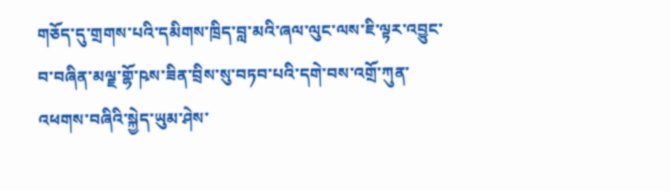གཅོད་དུ་གྲགས་པའི་དམིགས་ཁྲིད་བླ་མའི་ཞལ་ལུང་ལས་ཇི་ལྟར་འབྱུང་བ་བཞིན་མལྗ་གྷོ་ཥས་ཟིན་བྲིས་སུ་བཏབ་པའི་དགེ་བས་འགྲོ་ཀུན་འཕགས་བཞིའི་སྐྱེད་ཡུམ་ཤེས་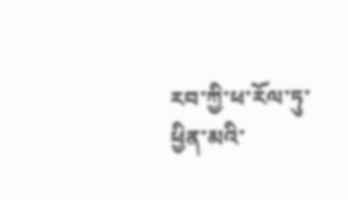རབ་ཀྱི་ཕ་རོལ་ཏུ་ཕྱིན་མའི་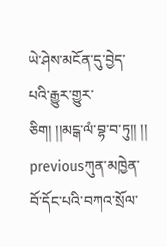ཡེ་ཤེས་མངོན་དུ་བྱེད་པའི་རྒྱུར་གྱུར་ཅིག། །།མངྒ་ལཾ་བྷ་བ་ཏུ།། །།
previousཀུན་མཁྱེན་བོ་དོང་པའི་བཀའ་སྲོལ་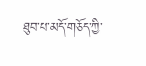ཐུབ་པ་མདོ་གཅོད་ཀྱི་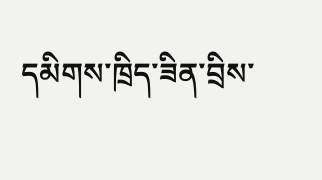དམིགས་ཁྲིད་ཟིན་བྲིས་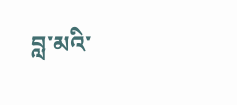བླ་མའི་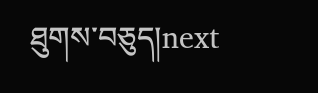ཐུགས་བཅུད།next